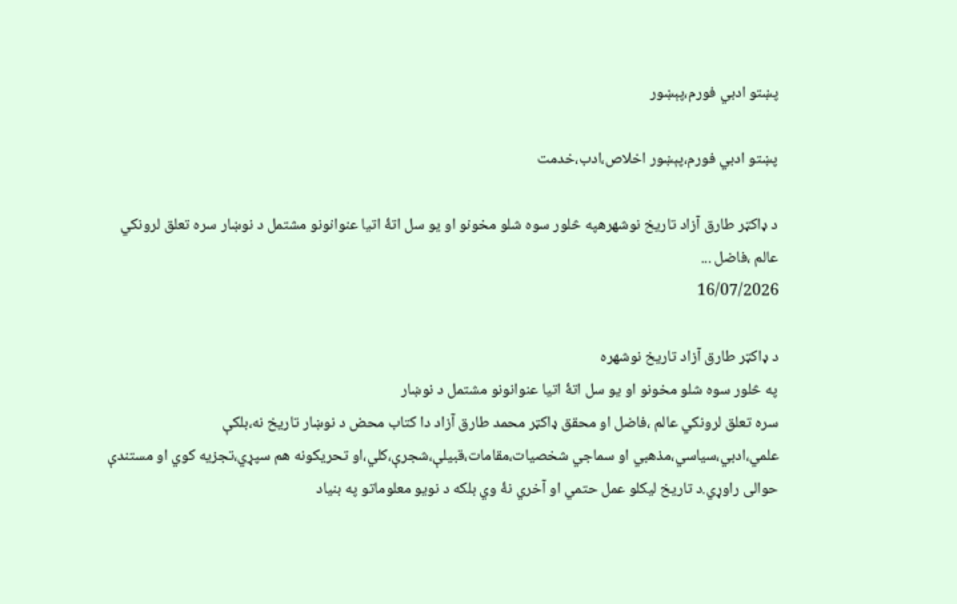پښتو ادبي فورم،پېښور

پښتو ادبي فورم،پېښور اخلاص،ادب،خدمت

د ډاکټر طارق آزاد تاريخ نوشهرهپه څلور سوه شلو مخونو او يو سل اتۀ اتيا عنوانونو مشتمل د نوښار سره تعلق لرونکي عالم ،فاضل ...
16/07/2026

د ډاکټر طارق آزاد تاريخ نوشهره
په څلور سوه شلو مخونو او يو سل اتۀ اتيا عنوانونو مشتمل د نوښار
سره تعلق لرونکي عالم ،فاضل او محقق ډاکټر محمد طارق آزاد دا کتاب محض د نوښار تاريخ نه،بلکې علمي،ادبي،سياسي،مذهبي او سماجي شخصيات،مقامات،قبيلې،شجرې،کلي،او تحريکونه هم سپړي،تجزيه کوي او مستندې حوالی راوړي.د تاريخ ليکلو عمل حتمي او آخري نۀ وي بلکه د نويو معلوماتو په بنياد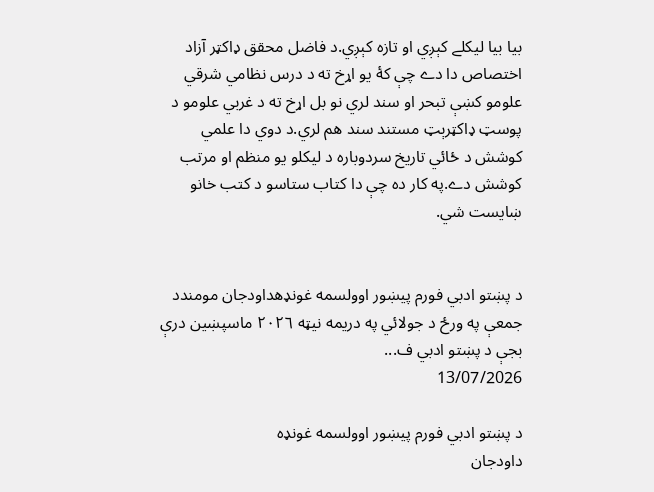بيا بيا ليکلے کېږي او تازه کېږي.د فاضل محقق ډاکټر آزاد اختصاص دا دے چې کۀ يو اړخ ته د درس نظامي شرقي علومو کښې تبحر او سند لري نو بل اړخ ته د غربي علومو د پوسټ ډاکټرېټ مستند سند هم لري.د دوي دا علمي کوشش د ځائي تاريخ سردوباره د ليکلو يو منظم او مرتب کوشش دے.په کار ده چې دا کتاب ستاسو د کتب خانو ښايست شي.


د پښتو ادبي فورم پيښور اوولسمه غونډهداودجان مومندد جمعې په ورځ د جولائي په دريمه نيټه ٢٠٢٦ ماسپښين درې بجې د پښتو ادبي ف...
13/07/2026

د پښتو ادبي فورم پيښور اوولسمه غونډه
داودجان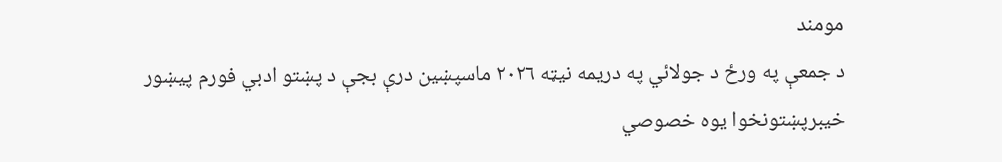مومند
د جمعې په ورځ د جولائي په دريمه نيټه ٢٠٢٦ ماسپښين درې بجې د پښتو ادبي فورم پيښور خيبرپښتونخوا يوه خصوصي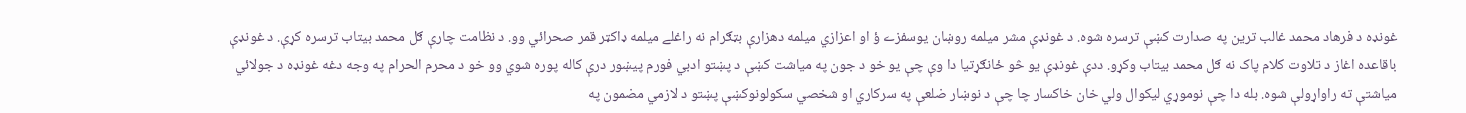غونډه د فرهاد محمد غالب ترين په صدارت کښې ترسره شوه. د غونډې مشر ميلمه روښان يوسفزے ؤ او اعزازي ميلمه دهزارې بټګرام نه راغلے ميلمه ډاکټر قمر صحرائي وو. د نظامت چارې ګل محمد بيتاب ترسره کړې. د غونډې باقاعده اغاز د تلاوت کلام پاک نه ګل محمد بيتاب وکړو. ددې غونډې يو څو ځانګړتيا دا وې چې يو خو د جون په مياشت کښې د پښتو ادبي فورم پيښور درې کاله پوره شوي وو خو د محرم الحرام په وجه دغه غونډه د جولائي مياشتې ته راواړولې شوه. بله دا چې نوموړي ليکوال ولي خان خاکسار چا چې د نوښار ضلعې په سرکاري او شخصي سکولونوکښې پښتو د لازمي مضمون په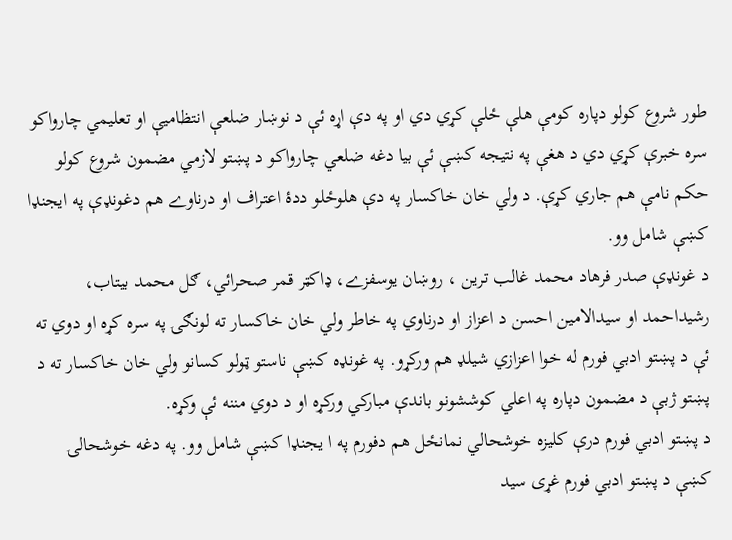طور شروع کولو دپاره کومې هلې ځلې کړي دي او په دې اړه ئې د نوښار ضلعې انتظاميې او تعليمي چارواکو سره خبرې کړي دي د هغې په نتيجه کښې ئې بيا دغه ضلعي چارواکو د پښتو لازمي مضمون شروع کولو حکم نامې هم جاري کړې. د ولي خان خاکسار په دې هلوځلو ددۀ اعتراف او درناوے هم دغونډې په ايجنډا کښې شامل وو.
د غونډې صدر فرهاد محمد غالب ترين ، روښان يوسفزے، ډاکټر قمر صحرائي، ګل محمد بيتاب، رشيداحمد او سيدالامين احسن د اعزاز او درناوي په خاطر ولي خان خاکسار ته لونګۍ په سره کړه او دوي ته ئې د پښتو ادبي فورم له خوا اعزازي شيلډ هم ورکړو. په غونډه کښې ناستو ټولو کسانو ولي خان خاکسار ته د پښتو ژبې د مضمون دپاره په اعلي کوششونو باندې مبارکي ورکړه او د دوي مننه ئې وکړه.
د پښتو ادبي فورم درې کليزه خوشحالي نمانځل هم دفورم په ا يجنډا کښې شامل وو. په دغه خوشحالۍ کښې د پښتو ادبي فورم غړى سيد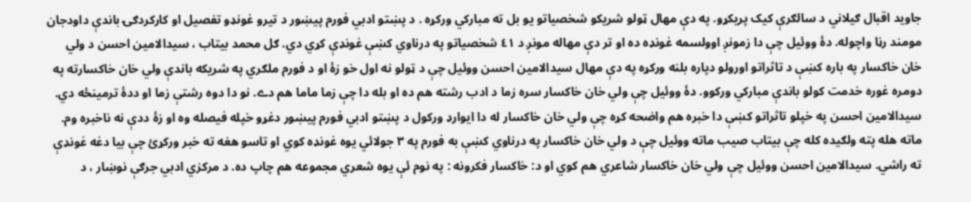جاويد اقبال ګيلاني د سالګرې کيک پريکړو. په دې مهال ټولو شريکو شخصياتو يو بل ته مبارکي ورکړه . د پښتو ادبي فورم پيښور د تيرو غونډو تفصيل او کارکردګۍ باندې داودجان مومند رڼا واچوله. دۀ ووئيل چې دا زمونږ اوولسمه غونډه ده او تر دې مهاله مونږ د ٤١ شخصياتو په درناوي کښې غونډې کړي دي. ګل محمد بيتاب ، سيدالامين احسن د ولي خان خاکسار په باره کښې د تاثراتو اورولو دپاره بلنه ورکړه په دې مهال سيدالامين احسن ووئيل چې د ټولو نه اول خو زۀ او د فورم ملګري په شريکه باندې ولي خان خاکسارته په دومره غوره خدمت کولو باندې مبارکي ورکوو. دۀ ووئيل چې ولي خان خاکسار سره زما د ادب رشته هم ده او بله دا چې زما ماما هم دے. نو دا دوه رشتې زما او ددۀ ترمينځه دي. سيدالامين احسن په خپلو تاثراتو کښې دا خبره هم واضحه کړه چې ولي خان خاکسار له دا ايوارډ ورکول د پښتو ادبي فورم پيښور دغړو خپله فيصله وه او زۀ ددې نه ناخبره وم. ماته هله پته ولګيده کله چې بيتاب صيب ماته ووئيل چې د ولي خان خاکسار په درناوي کښې به فورم په ٣ جولائي يوه غونډه کوي او تاسو هغه ته خبر ورکړئ چې بيا دغه غونډې ته راشي. سيدالامين احسن ووئيل چې ولي خان خاکسار شاعري هم کوي او د: خاکسار فکرونه : په نوم ئې يوه شعري مجموعه هم چاپ ده. د مرکزي ادبي جرګې نوښار ، د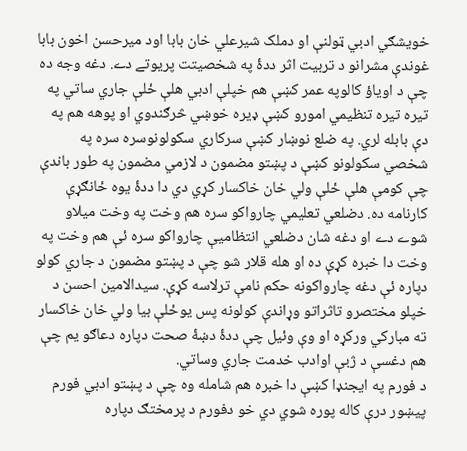خويشګي ادبي ټولنې او دملک شيرعلي خان بابا اود ميرحسن اخون بابا غوندې مشرانو د تربيت اثر ددۀ په شخصيتت پريوتے دے. دغه وجه ده چې د اوياؤ کالوپه عمر کښې هم خپلې ادبي هلې ځلې جاري ساتي په تيره تيره تنظيمي امورو کښې ډيره خوښي څرګندوي او پوهه هم په دې بابله لري. په ضلع نوښار کښې سرکاري سکولونوسره سره په شخصي سکولونو کښې د پښتو مضمون د لازمي مضمون په طور باندې چې کومې هلې ځلې ولي خان خاکسار کړي دي دا ددۀ يوه ځانګړې کارنامه ده. دضلعي تعليمي چارواکو سره هم وخت په وخت ميلاو شوے دے او دغه شان دضلعي انتظاميې چارواکو سره ئې هم وخت په وخت دا خبره کړې ده او هله قلار شو چې د پښتو مضمون د جاري کولو دپاره ئې دغه چارواکونه حکم نامې ترلاسه کړې. سيدالامين احسن د خپلو مختصرو تاثراتو وړاندې کولونه پس يوځلې بيا ولي خان خاکسار ته مبارکي ورکړه او وې وئيل چې ددۀ دښۀ صحت دپاره دعاګو يم چې هم دغسې د ژبې اوادب خدمت جاري وساتي.
د فورم په ايجنډا کښې دا خبره هم شامله وه چې د پښتو ادبي فورم پيښور درې کاله پوره شوي دي خو دفورم د پرمختګ دپاره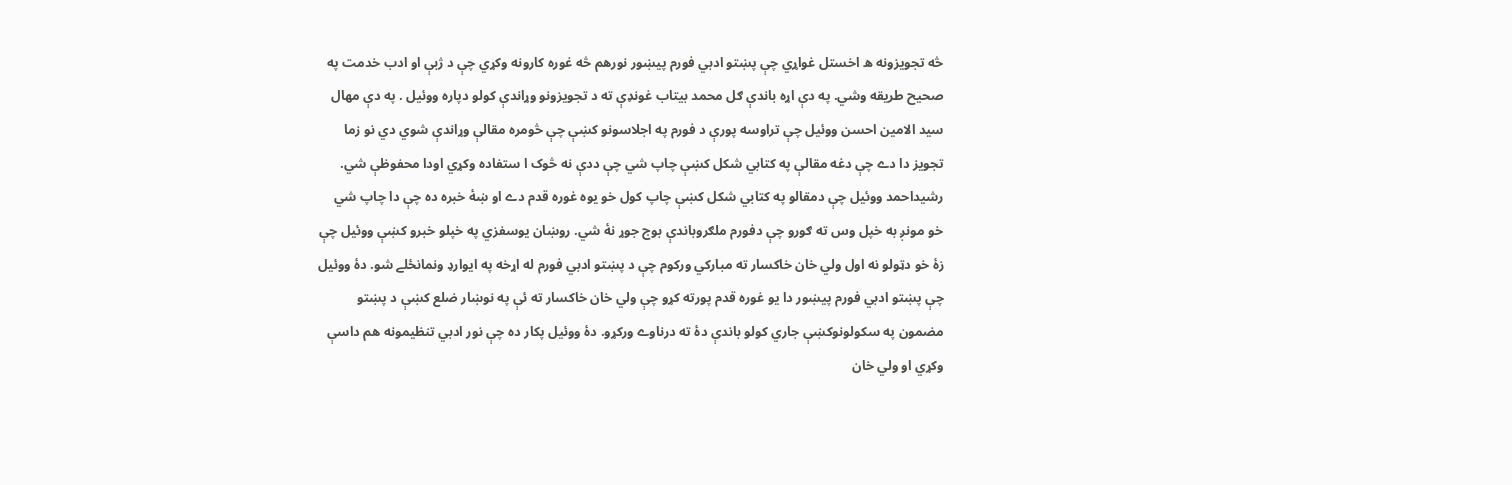څه تجويزونه ه اخستل غواړي چې پښتو ادبي فورم پيښور نورهم څه غوره کارونه وکړي چې د ژبې او ادب خدمت په صحيح طريقه وشي. په دې اړه باندې ګل محمد بيتاب غونډې ته د تجويزونو وړاندې کولو دپاره ووئيل . په دې مهال سيد الامين احسن ووئيل چې تراوسه پورې د فورم په اجلاسونو کښې چې څومره مقالې وړاندې شوي دي نو زما تجويز دا دے چې دغه مقالې په کتابي شکل کښې چاپ شي چې ددې نه څوک ا ستفاده وکړي اودا محفوظې شي. رشيداحمد ووئيل چې دمقالو په کتابي شکل کښې چاپ کول خو يوه غوره قدم دے او ښۀ خبره ده چې دا چاپ شي خو مونږ به خپل وس ته ګورو چې دفورم ملګروباندې بوج جوړ نۀ شي. روښان يوسفزي په خپلو خبرو کښې ووئيل چې زۀ خو دټولو نه اول ولي خان خاکسار ته مبارکي ورکوم چې د پښتو ادبي فورم له اړخه په ايوارډ ونمانځلے شو. دۀ ووئيل چې پښتو ادبي فورم پيښور دا يو غوره قدم پورته کړو چې ولي خان خاکسار ته ئې په نوښار ضلع کښې د پښتو مضمون په سکولونوکښې جاري کولو باندې دۀ ته درناوے ورکړو. دۀ ووئيل پکار ده چې نور ادبي تنظيمونه هم داسې وکړي او ولي خان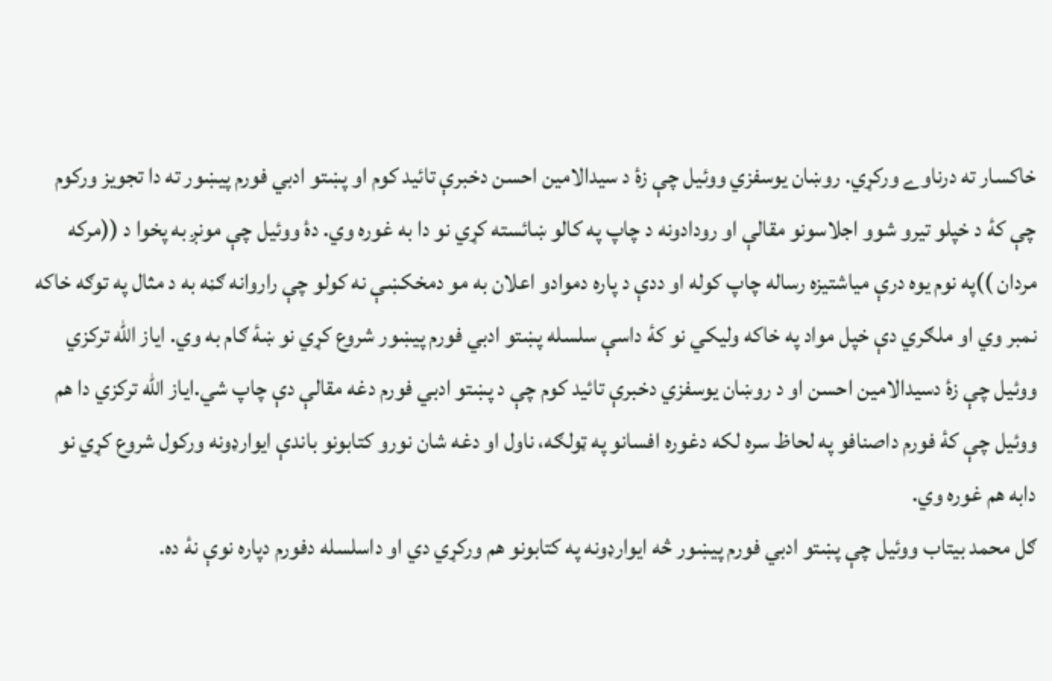خاکسار ته درناوے ورکړي. روښان يوسفزي ووئيل چې زۀ د سيدالامين احسن دخبرې تائيد کوم او پښتو ادبي فورم پيښور ته دا تجويز ورکوم چې کۀ د خپلو تيرو شوو اجلاسونو مقالې او رودادونه د چاپ په کالو ښائسته کړي نو دا به غوره وي. دۀ ووئيل چې مونږ به پخوا د ((مرکه مردان ))په نوم يوه درې مياشتيزه رساله چاپ کوله او ددې د پاره دموادو اعلان به مو دمخکښې نه کولو چې راروانه ګڼه به د مثال په توګه خاکه نمبر وي او ملګري دې خپل مواد په خاکه وليکي نو کۀ داسې سلسله پښتو ادبي فورم پيښور شروع کړي نو ښۀ ګام به وي. اياز الله ترکزي ووئيل چې زۀ دسيدالامين احسن او د روښان يوسفزي دخبرې تائيد کوم چې د پښتو ادبي فورم دغه مقالې دې چاپ شي.اياز الله ترکزي دا هم ووئيل چې کۀ فورم داصنافو په لحاظ سره لکه دغوره افسانو په ټولګه، ناول او دغه شان نورو کتابونو باندې ايوارډونه ورکول شروع کړي نو دابه هم غوره وي.
ګل محمد بيتاب ووئيل چې پښتو ادبي فورم پيښور څه ايوارډونه په کتابونو هم ورکړي دي او داسلسله دفورم دپاره نوې نۀ ده.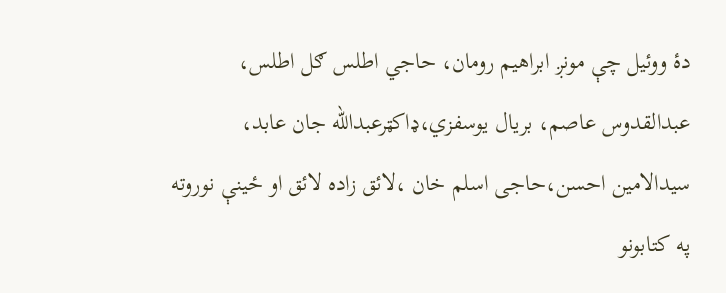دۀ ووئيل چې مونږ ابراهيم رومان، حاجي اطلس ګل اطلس، عبدالقدوس عاصم، بريال يوسفزي،ډاکټرعبدالله جان عابد، سيدالامين احسن،حاجى اسلم خان ،لائق زاده لائق او ځينې نوروته په کتابونو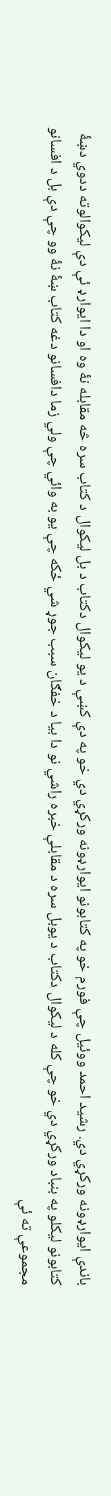باندې ايوارډونه ورکړي دي. رشيد احمد ووئيل چې فورم خو په کتابونو ايوارډونه ورکړي دي خو په دې کښې د يو ليکوال دکتاب د بل ليکوال د کتاب سره څه مقابله نۀ وه او دا ايوارډ ئې دې ليکوالوته ددوي دښۀ کتابونو ليکلو په بنباد ورکړي دي خو چې کله د ليکوال دکتاب د يوبل سره د مقابلې خبره راشي نو دا بيا د خفګان سبب جوړ شي ځکه چې يو به وائي چې ولي زما دافسانو دغه کتاب ښۀ نۀ وو چې دې بل د افسانو مجموعې ته ئې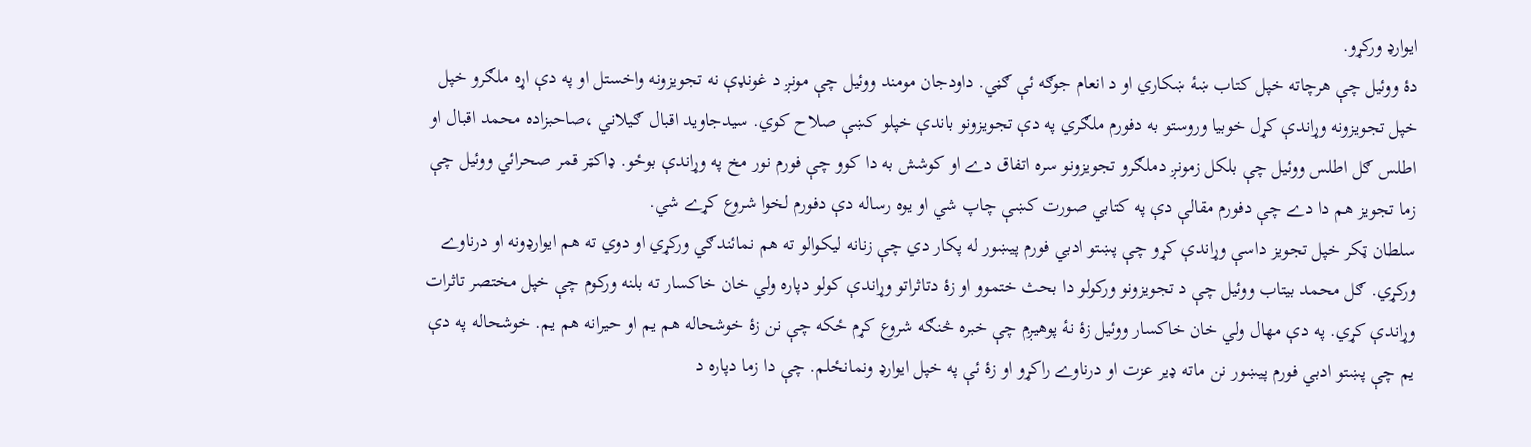ايوارډ ورکړو.
دۀ ووئيل چې هرچاته خپل کتاب ښۀ ښکاري او د انعام جوګه ئې ګڼي. داودجان مومند ووئيل چې مونږ د غونډې نه تجويزونه واخستل او په دې اړه ملګرو خپل خپل تجويزونه وړاندې کړل خوبيا وروستو به دفورم ملګري په دې تجويزونو باندې خپلو کښې صلاح کوي. سيدجاويد اقبال ګيلاني ،صاحبزاده محمد اقبال او اطلس ګل اطلس ووئيل چې بلکل زمونږ دملګرو تجويزونو سره اتفاق دے او کوشش به دا کوو چې فورم نور مخ په وړاندې بوځو. ډاکټر قمر صحرائي ووئيل چې زما تجويز هم دا دے چې دفورم مقالې دې په کتابي صورت کښې چاپ شي او يوه رساله دې دفورم لخوا شروع کړے شي.
سلطان ټکر خپل تجويز داسې وړاندې کړو چې پښتو ادبي فورم پيښور له پکار دي چې زنانه ليکوالو ته هم نمائندګي ورکړي او دوي ته هم ايوارډونه او درناوے ورکړي. ګل محمد بيتاب ووئيل چې د تجويزونو ورکولو دا بحث ختموو او زۀ دتاثراتو وړاندې کولو دپاره ولي خان خاکسار ته بلنه ورکوم چې خپل مختصر تاثرات وړاندې کړي. په دې مهال ولي خان خاکسار ووئيل زۀ نۀ پوهيږم چې خبره څنګه شروع کړم ځکه چې نن زۀ خوشحاله هم يم او حيرانه هم يم. خوشحاله په دې يم چې پښتو ادبي فورم پيښور نن ماته ډير عزت او درناوے راکړو او زۀ ئې په خپل ايوارډ ونمانځلم. چې دا زما دپاره د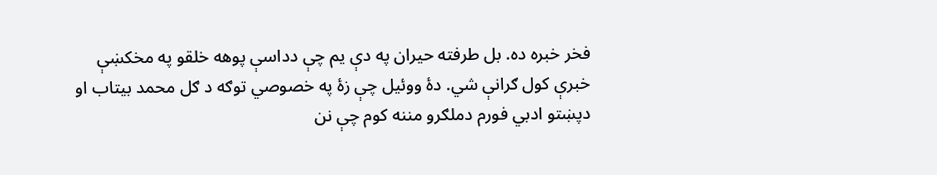فخر خبره ده. بل طرفته حيران په دې يم چې دداسې پوهه خلقو په مخکښې خبرې کول ګرانې شي. دۀ ووئيل چې زۀ په خصوصي توګه د ګل محمد بيتاب او دپښتو ادبي فورم دملګرو مننه کوم چې نن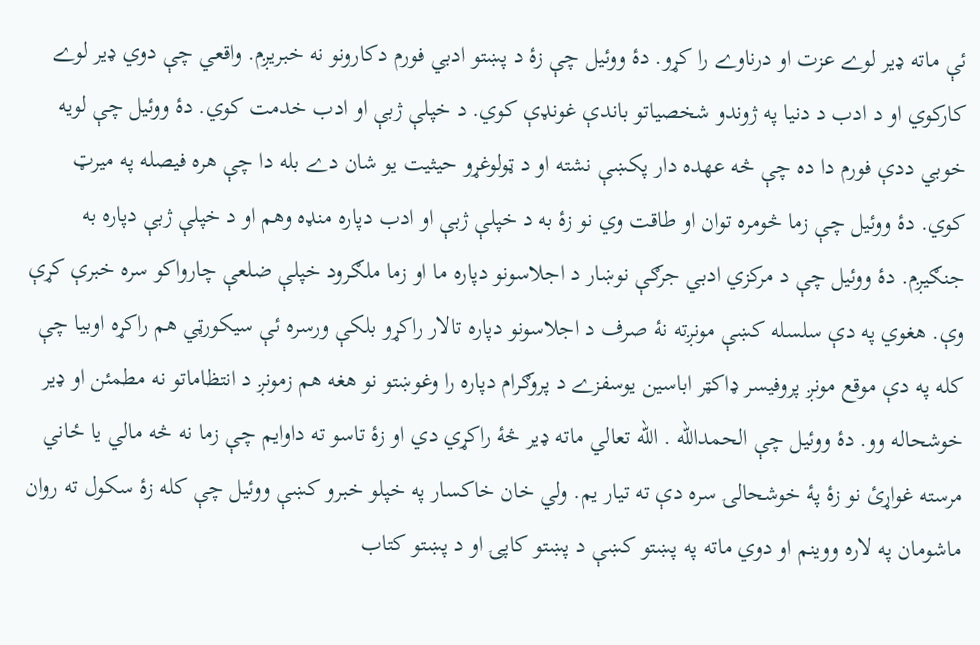ئې ماته ډير لوے عزت او درناوے را کړو. دۀ ووئيل چې زۀ د پښتو ادبي فورم دکارونو نه خبريږم. واقعي چې دوي ډير لوے کارکوي او د ادب د دنيا په ژوندو شخصياتو باندې غونډې کوي. د خپلې ژبې او ادب خدمت کوي. دۀ ووئيل چې لويه خوبي ددې فورم دا ده چې څه عهده دار پکښې نشته او د ټولوغړو حيثيت يو شان دے بله دا چې هره فيصله په ميرټ کوي. دۀ ووئيل چې زما څومره توان او طاقت وي نو زۀ به د خپلې ژبې او ادب دپاره منډه وهم او د خپلې ژبې دپاره به جنګيږم. دۀ ووئيل چې د مرکزي ادبي جرګې نوښار د اجلاسونو دپاره ما او زما ملګرود خپلې ضلعې چارواکو سره خبرې کړې وې. هغوي په دې سلسله کښې مونږته نۀ صرف د اجلاسونو دپاره تالار راکړو بلکې ورسره ئې سيکورټي هم راکړه اوبيا چې کله په دې موقع مونږ پروفيسر ډاکټر اباسين يوسفزے د پروګرام دپاره را وغوښتو نو هغه هم زمونږ د انتظاماتو نه مطمئن او ډير خوشحاله وو. دۀ ووئيل چې الحمدالله . الله تعالي ماته ډير څۀ راکړي دي او زۀ تاسو ته داوايم چې زما نه څه مالي يا ځاني مرسته غواړئ نو زۀ پۀ خوشحالۍ سره دې ته تيار يم. ولي خان خاکسار په خپلو خبرو کښې ووئيل چې کله زۀ سکول ته روان ماشومان په لاره ووينم او دوي ماته په پښتو کښې د پښتو کاپۍ او د پښتو کتاب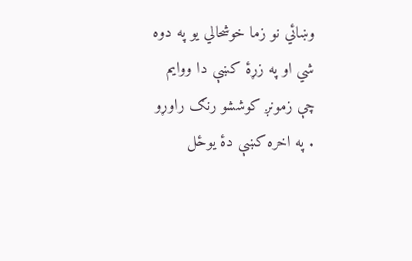وښائي نو زما خوشحالي يو په دوه شي او په زړۀ کښې دا ووايم چې زمونږ کوششو رنګ راوړو . په اخره کښې دۀ يوځل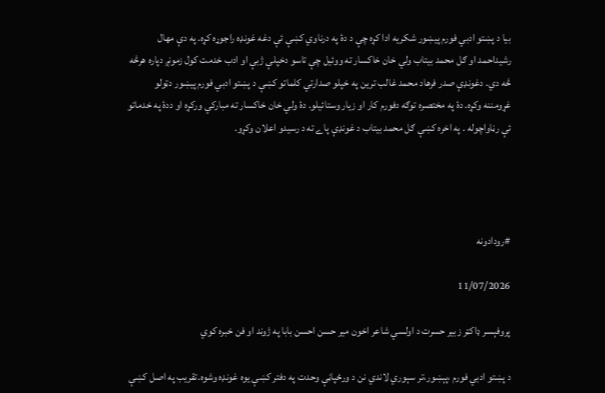بيا د پښتو ادبي فورم پيښور شکريه ادا کړه چې د دۀ په درناوي کښې ئې دغه غونډه راجوړه کړه. په دې مهال رشيداحمد او ګل محمد بيتاب ولي خان خاکسار ته ووئيل چې تاسو دخپلې ژبې او ادب خدمت کول زمونږ دپاره هرڅه څه دي. دغونډې صدر فرهاد محمد غالب ترين په خپلو صدارتي کلماتو کښې د پښتو ادبي فورم پيښور دټولو غړومننه وکړه. دۀ په مختصره توګه دفورم کار او زيار وستائيلو. دۀ ولي خان خاکسار ته مبارکي ورکړه او ددۀ په خدماتو ئې رڼاواچوله . په اخره کښې ګل محمد بيتاب د غونډې پاے ته د رسيدو اعلان وکړو.




#رودادونه

11/07/2026

پروفېسر ډاکټر زبير حسرت د اولسي شاعر اخون مير حسن احسن بابا په ژوند او فن خبره کوي

د پښتو ادبي فورم ،پېښور،تر سېوري لاندي نن د ورځپاڼې وحدت په دفتر کښې يوه غونډه وشوه.تقريب په اصل کښې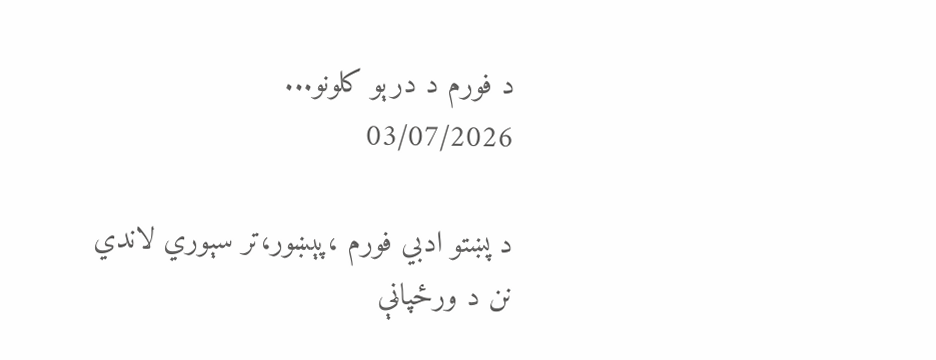د فورم د درېو کلونو...
03/07/2026

د پښتو ادبي فورم ،پېښور،تر سېوري لاندي نن د ورځپاڼې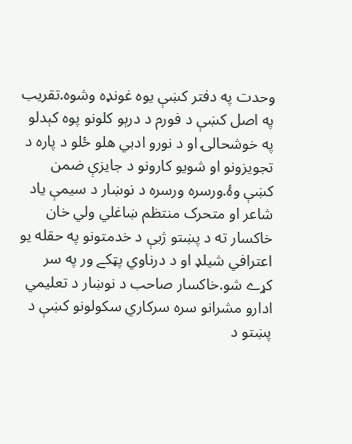وحدت په دفتر کښې يوه غونډه وشوه.تقريب په اصل کښې د فورم د درېو کلونو پوه کېدلو په خوشحالۍ او د نورو ادبي هلو ځلو د پاره د تجويزونو او شويو کارونو د جایزې ضمن کښې وۀ.ورسره ورسره د نوښار د سيمې ياد شاعر او متحرک منتظم ښاغلي ولي خان خاکسار ته د پښتو ژبې د خدمتونو په حقله يو اعترافي شيلډ او د درناوي پټکے ور په سر کړے شو.خاکسار صاحب د نوښار د تعليمي ادارو مشرانو سره سرکاري سکولونو کښې د پښتو د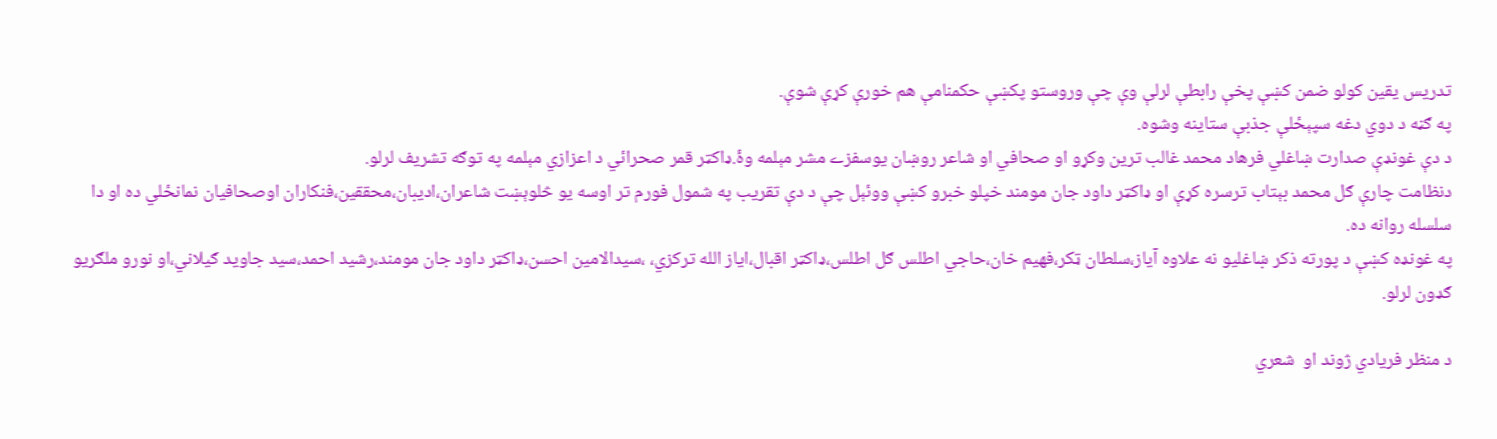تدريس يقين کولو ضمن کښې پخې رابطې لرلې وې چې وروستو پکښې حکمنامې هم خورې کړې شوې.
په ګڼه د دوي دغه سپېځلې جذبې ستاينه وشوه.
د دې غونډې صدارت ښاغلي فرهاد محمد غالب ترين وکړو او صحافي او شاعر روښان يوسفزے مشر مېلمه وۀ.ډاکټر قمر صحرائي د اعزازي مېلمه په توګه تشريف لرلو.
دنظامت چارې ګل محمد بېتاب ترسره کړې او ډاکټر داود جان مومند خپلو خبرو کښې ووئېل چې د دې تقريب په شمول فورم تر اوسه يو څلوېښت شاعران،اديبان،محققين،فنکاران اوصحافيان نمانځلي ده او دا سلسله روانه ده.
په غونډه کښې د پورته ذکر ښاغليو نه علاوه آياز،سلطان ټکر،فهيم خان،حاجي اطلس ګل اطلس،ډاکټر اقبال،اياز الله ترکزي، ،سيدالامين احسن،ډاکټر داود جان مومند،رشيد احمد،سيد جاويد ګيلاني،او نورو ملګريو ګډون لرلو.

د منظر فريادي ژوند او  شعري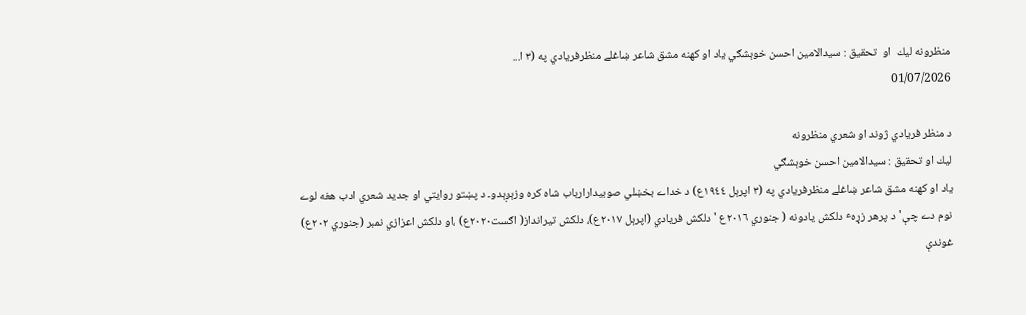منظرونه ليك  او  تحقيق : سيدالامين احسن خوېشګي ياد او کهنه مشق شاعر ښاغلے منظرفريادي په (٣ ا...
01/07/2026

د منظر فريادي ژوند او شعري منظرونه
ليك او تحقيق : سيدالامين احسن خوېشګي
ياد او کهنه مشق شاعر ښاغلے منظرفريادي په (٣ اپرېل ١٩٤٤ع) د خداے بخښلي صوبيدارارباب شاه کره وزېږېدو۔ د پښتو روايتي او جديد شعري ادب هغه لوے نوم دے چې'د پرهر زړهٴ دلكش يادونه ( جنوري ٢٠١٦ع ' دلكش فريادي (اپرېل ٢٠١٧ع)، دلكش تيرانداز( اګست٢٠٢٠ع) ،او دلكش اعزازي نمبر (جنوري ٢٠٢ع) غوندې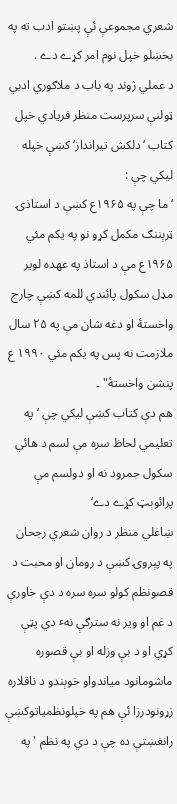شعري مجموعې ئې پښتو ادب ته په بخښلو خپل نوم امر كړے دے .
د عملي ژوند په باب د ملاګوري ادبي ټولنې سرپرست منظر فريادي خپل کتاب ‘دلکش تيرانداز‘ کښې خپله ليکي چې :
‘ما چې په ۱۹۶۵ع کښې د استاذۍ ټرېننګ مکمل کړو نو په يکم مئي ۱۹۶۵ع مې د استاذ په عهده لوير مډل سکول پائندي للمه کښې چارج واخستۀ او دغه شان مې په ۲۵ سال ملازمت نه پس په يکم مئي ۱۹۹۰ ع پنشن واخستۀ" ۔
هم دې کتاب کښې ليکي چې ‘ په تعليمي لحاظ سره مې لسم د هائي سکول جمرود نه او دولسم مې پرائوېټ کړے دے‘
ښاغلي منظر د روان شعري رجحان په پېروۍ كښې د رومان او محبت د قصونظم كولو سره سره د دې خاورې د غم او وير نه سترګې نهٴ دي پټې كړي او د بې وزله او بې قصوره ماشومانود مياندواو خوېندو د ناقلاره زړونودرزا ئې هم په خپلونظمياتوكښې رانغښتې ده چې د دي په نظم 'په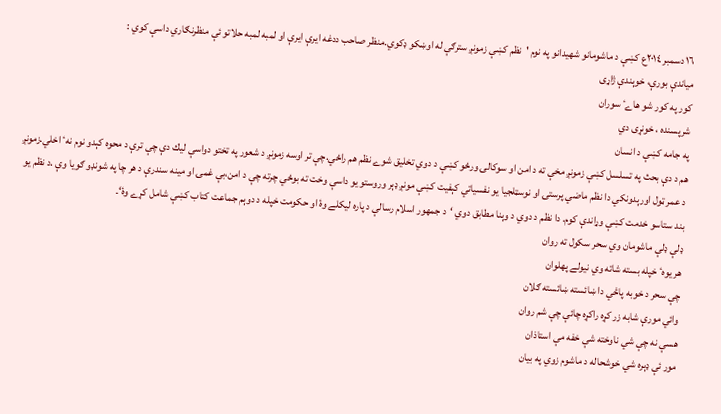١٦ دسمبر ٢٠١٤ع كښې د ماشومانو شهيدانو په نوم 'نظم كښې زمونږ سترګې له اوښكو ډكوي.منظر صاحب ددغه ايرې ايرې او لمبه لمبه حلاتو ئې منظرنګاري داسې كوي :
مياندې بورې، خوېندې ژاړى
كور په كور شو هاےٴ سوران
شرپسنده ، خونړى دي
په جامه كښې د انسان
هم د دې بحث په تسلسل كښې زمونږ مخې ته د امن او سوكالۍ ورځو كښې د دوي تخليق شوے نظم هم راځي.چې تر اوسه زمونږ د شعور په تختو دواسې ليك دې چې ترې د محوه كېدو نوم نهٴ اخلي.زمونږ د عمر ټول اورېدونكي دا نظم ماضي پرستۍ او نوسټلجيا يو نفسياتي كېفيت كښې مونږ ډېر وروستو يو داسې وخت ته بوځي چرته چې د امن،بې غمۍ او مينه سندرې د هر چا په شونډو ګويا وې .د نظم يو بند ستاسو خدمت كښې وړاندې كوم. دا نظم د دوي د وېنا مطابق دوي ‘د جمهور اسلام رسالې د پاره ليکلے وۀ او حکومت خپله د دوېم جماعت کتاب کښې شامل کړے وۀ‘۔
ډلې ډلې ماشومان وي سحر سكول ته روان
هر يوهٴ خپله بسته شاته وي نيولے پهلوان
چې سحر د خوبه پاڅي دا ښائسته ښائسته ګلان
وائي مورې شابه زر كړه راكړه چائې چې شم روان
هسې نه چې شي ناوخته شې خفه مې استاذان
مور ئې ډېره شي خوشحاله د ماشوم زوي په بيان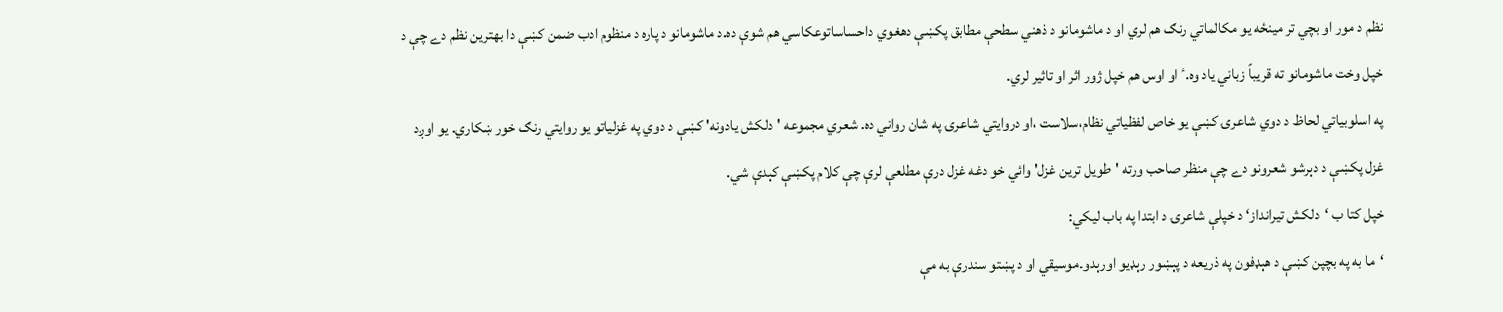نظم د مور او بچي تر مينځه يو مكالماتي رنګ هم لري او د ماشومانو د ذهني سطحې مطابق پكښې دهغوي داحساساتوعكاسي هم شوې ده.د ماشومانو د پاره د منظوم ادب ضمن كښې دا بهترين نظم دے چې د خپل وخت ماشومانو ته قريباً زباني ياد وه.ٴ او اوس هم خپل ژور اثر او تاثير لري.
په اسلوبياتي لحاظ د دوي شاعرۍ كښې يو خاص لفظياتي نظام،سلاست ،او دروايتي شاعرۍ په شان رواني ده. شعري مجموعه 'دلكش يادونه' كښې د دوي په غزلياتو يو روايتي رنګ خور ښكاري. يو اوږد غزل پكښې د دېرشو شعرونو دے چې منظر صاحب ورته 'طويل ترين غزل' وائي خو دغه غزل درې مطلعې لرې چې كلام پكښې كېدې شي.
خپل کتا ب ‘دلکش تيرانداز‘ د خپلې شاعرۍ د ابتدا په باب ليکي:
‘ما به په بچپن کښې د هېډفون په ذريعه د پېښور رېډيو اورېدو۔موسيقي او د پښتو سندرې به مې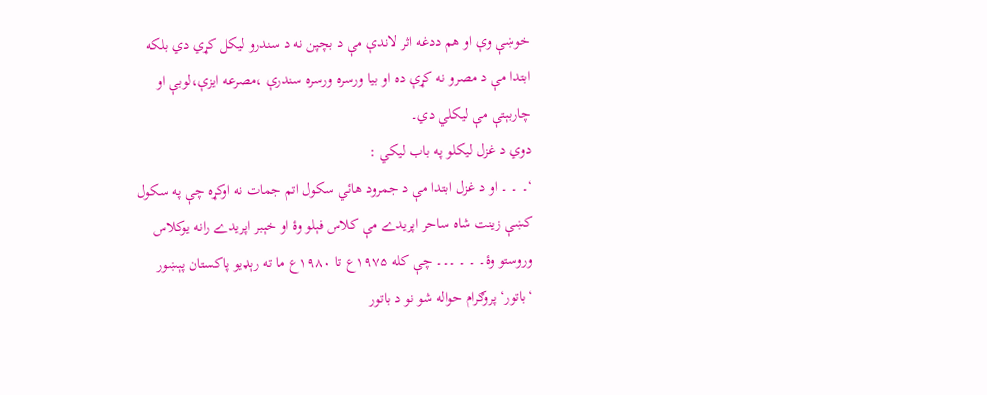خوښې وې او هم ددغه اثر لاندې مې د بچپن نه د سندرو ليکل کړي دي بلکه ابتدا مې د مصرو نه کړې ده او بيا ورسره ورسره سندرې ،مصرعه ايزې،لوبې او چاربېتې مې ليکلي دي۔
دوي د غزل ليکلو په باب ليکي :
‘۔ ۔ ۔ او د غزل ابتدا مې د جمرود هائي سکول اتم جمات نه اوکړه چې په سکول کښې زينت شاه ساحر اپريدے مې کلاس فېلو وۀ او خېبر اپريدے رانه يوکلاس وروستو وۀ۔ ۔ ۔ ۔۔۔ چې کله ۱۹۷۵ع تا ۱۹۸۰ع ما ته رېډيو پاکستان پېښور ‘باتور‘ پروګرام حواله شو نو د باتور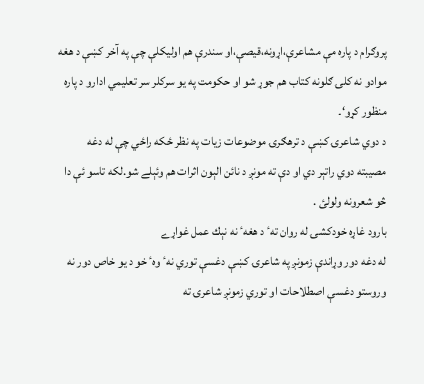پروګرام د پاره مې مشاعرې،اړونه،قيصې،او سندرې هم اوليکلې چې په آخر کښې د هغه موادو نه کلۍ ګلونه کتاب هم جوړ شو او حکومت په يو سرکلر سر تعليمي ادارو د پاره منظور کړو‘۔
د دوي شاعرۍ كښې د ترهګرۍ موضوعات زيات په نظر ځكه راځي چې له دغه مصيبته دوي راتېر دي او دې ته مونږ د نائن الېون اثرات هم وئېلے شو.لكه تاسو ئې دا څو شعرونه ولولئ .
بارود غاړه خودكشۍ له روان تهٴ د هغهٴ نه نېك عمل غواړے
له دغه دور وړاندې زمونږ په شاعرۍ كښې دغسې توري نهٴ وهٴ خو د يو خاص دور نه وروستو دغسې اصطلاحات او توري زمونږ شاعرۍ ته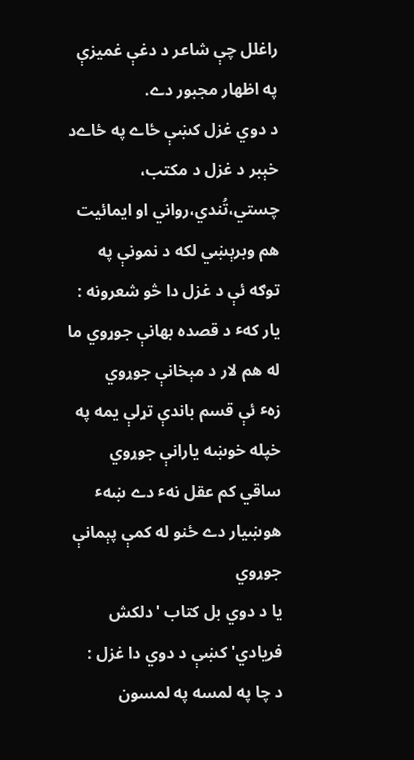راغلل چې شاعر د دغې غميزې په اظهار مجبور دے.
د دوي غزل كښې ځاے په ځاےد خېبر د غزل د مكتب، چستي،تُندي،رواني او ايمائيت هم وبرېښي لكه د نمونې په توګه ئې د غزل دا څو شعرونه :
يار كهٴ د قصده بهانې جوړوي ما له هم لار د مېخانې جوړوي
زهٴ ئې قسم باندې تړلې يمه په خپله خوښه يارانې جوړوي
ساقي كم عقل نهٴ دے ښهٴ هوښيار دے ځنو له كمې پېمانې جوړوي
يا د دوي بل كتاب 'دلكش فريادي' كښې د دوي دا غزل :
د چا په لمسه په لمسون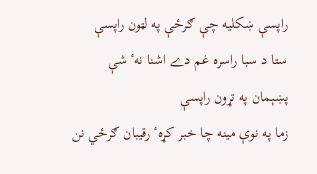راپسې ښكليه چې ګرځې په لټون راپسې
ستا د سبا راسره غم دے اشنا نهٴ شې پښېمان په تړون راپسې
زما په نوې مينه چا خبر كړهٴ رقيبان ګرځي نن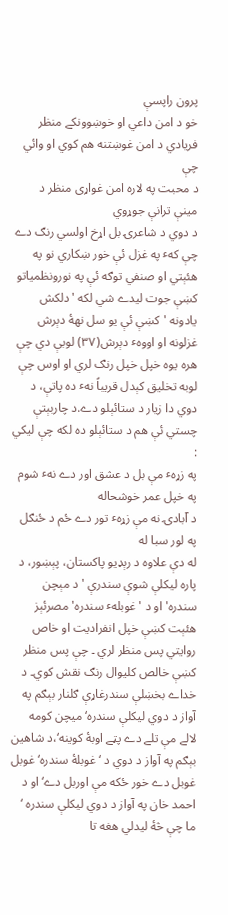پرون راپسې
خو د امن داعي او خوښوونكے منظر فريادي د امن غوښتنه هم كوي او وائي چې
د محبت په لاره امن غواړى منظر د مينې ترانې جوړوي
د دوي د شاعرۍ بل اړخ اولسي رنګ دے چې كهٴ په غزل ئې خور ښكاري نو په هئېتي او صنفي توګه ئې په نورونظمياتو كښې جوت ليدے شي لكه 'دلكش يادونه 'كښې ئې يو سل نهۀ دېرش غزلونه او اووهٴ دېرش(٣٧) لوبې دي چې هره يوه خپل خپل رنګ لري او اوس چې لوبه تخليق كېدل قريباً نهٴ ده پاتې، د دوي دا زيار د ستائېلو دے.د چاربېتې چستي ئې هم د ستائېلو ده لكه چې ليكي :
په زړهٴ مې بل د عشق اور دے نهٴ شوم په خپل عمر خوشحاله
د اۤبادۍ نه مې زړهٴ تور دے ځم د ځنګل په لور سبا له
له دې علاوه د رېډيو پاكستان، پېښور، د پاره ليكلې شوې سندرې 'د مېچن سندره' او د 'غوبلهٴ سندره' مصرئېز هئېت كښې خپل انفراديت او خاص روايتي پس منظر لري ۔ چې پس منظر کښې خالص کليوال رنګ نقش کوي۔ د خداے بخښلې سندرغاړې ګلنار بېګم په آواز د دوي ليکلې سندره‘ ميچن کومه لالے مې تلے دے پټے اوبۀ کوينه‘،د شاهين بېګم په آواز د دوي د ‘غوبلۀ سندره‘ غوبل غوبل دے خور ځکه مې اوربل دے‘ او د احمد خان په آواز د دوي ليکلې سندره ‘ ما چې څۀ ليدلي هغه تا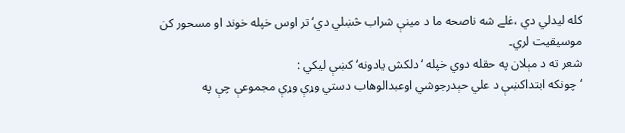کله ليدلي دي ،غلے شه ناصحه ما د مينې شراب څښلي دي‘ تر اوس خپله خوند او مسحور کن موسيقيت لري۔
شعر ته د مېلان په حقله دوي خپله ‘دلكش يادونه‘ كښې ليكي :
‘چونكه ابتداكښې د علي حېدرجوشي اوعبدالوهاب دستي وړې وړې مجموعې چې په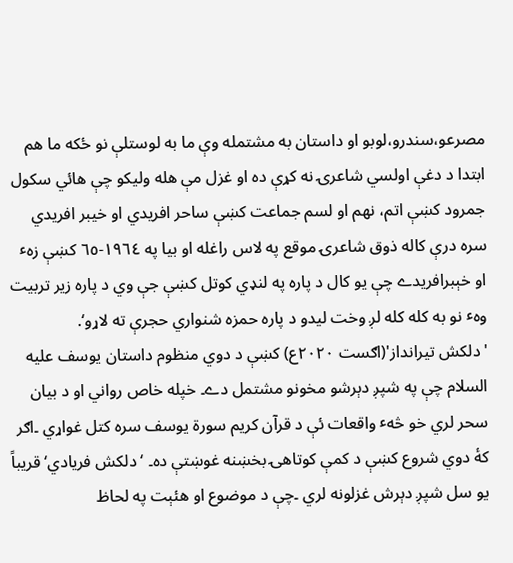مصرعو،سندرو،لوبو او داستان به مشتمله وې ما به لوستلې نو ځكه ما هم ابتدا د دغې اولسي شاعرۍ نه كړې ده او غزل مې هله وليكو چې هائي سكول جمرود كښې اتم، نهم او لسم جماعت كښې ساحر افريدي او خيبر افريدي سره درې کاله ذوق شاعرۍ موقع په لاس راغله او بيا په ١٩٦٤-٦٥ كښې زهٴ او خېبرافريدے چې يو كال د پاره په لنډي كوتل كښې جې وي د پاره زير تربيت وهٴ نو به كله كله لږ وخت ليدو د پاره حمزه شنواري حجرې ته لاړو‘.
'دلكش تيرانداز'(اګست ۲۰۲۰ع) كښې د دوي منظوم داستان يوسف عليه السلام چې په شپږ دېرشو مخونو مشتمل دے۔ خپله خاص رواني او د بيان سحر لري خو څهٴ واقعات ئې د قراۤن کريم سورة يوسف سره كتل غواړي ۔اګر کۀ دوي شروع كښې د كمې كوتاهۍ بخښنه غوښتې ده۔ ‘دلكش فريادي‘ قريباً يو سل شپږ دېرش غزلونه لري ۔چې د موضوع او هئېت په لحاظ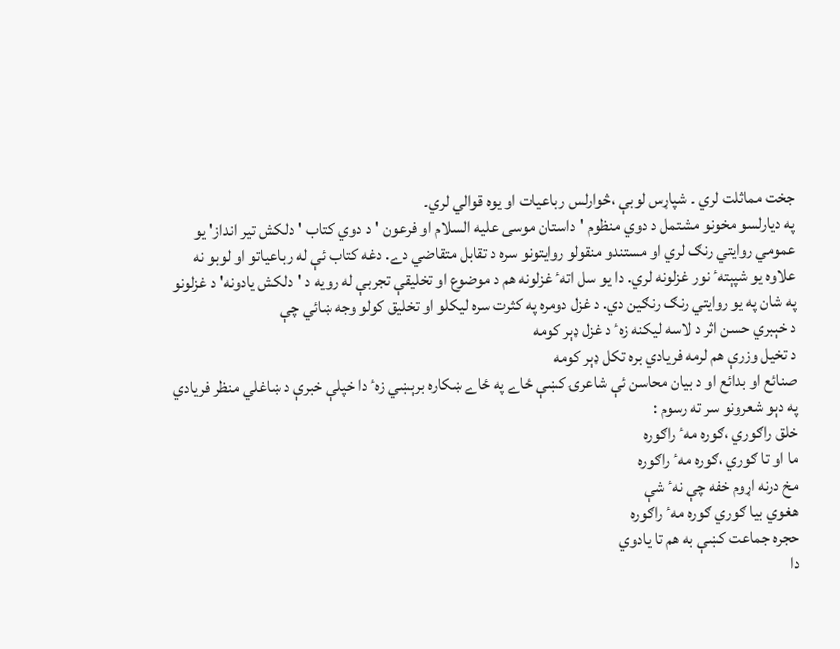جخت مماثلت لري ۔ شپاړس لوبې ،څوارلس رباعيات او يوه قوالي لري۔
په ديارلسو مخونو مشتمل د دوي منظوم 'داستان موسى عليه السلام او فرعون 'د دوي كتاب 'دلكش تير انداز' يو عمومي روايتي رنګ لري او مستندو منقولو روايتونو سره د تقابل متقاضي دے. دغه كتاب ئې له رباعياتو او لوبو نه علاوه يو شپېتهٴ نور غزلونه لري. دا يو سل اتهٴ غزلونه هم د موضوع او تخليقې تجربې له رويه د 'دلكش يادونه' د غزلونو په شان په يو روايتي رنګ رنګين دي. د غزل دومره په كثرت سره ليكلو او تخليق كولو وجه ښائي چې
د خېبري حسن اثر د لاسه ليكنه زهٴ د غزل ډېر كومه
د تخيل وزرې هم لرمه فريادي بره تكل ډېر كومه
صنائع او بدائع او د بيان محاسن ئې شاعرۍ كښې ځاے په ځاے ښكاره برېښي زهٴ دا خپلې خبرې د ښاغلي منظر فريادي په دېو شعرونو سر ته رسوم :
خلق راګوري ،ګوره مهٴ راګوره
ما او تا ګوري ،ګوره مهٴ راګوره
مخ درنه اړوم خفه چې نهٴ شې
هغوي بيا ګوري ګوره مهٴ راګوره
حجره جماعت كښې به هم تا يادوي
دا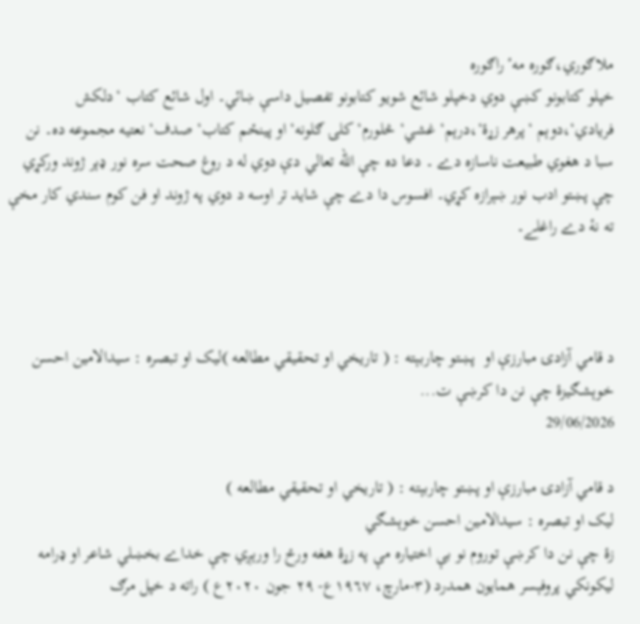ملاګوري،ګوره مهٴ راګوره
خپلو کتابونو کښې دوي دخپلو شائع شويو کتابونو تفصيل داسې ښائي۔ اول شائع کتاب ‘دلکش فريادي‘،دوېم ‘پرهر زړۀ‘،درېم‘ غشي‘ څلورم‘ کلۍ ګلونه‘او پينځم کتاب‘ صدف‘ نعتيه مجموعه ده۔ نن سبا د هغوي طبيعت ناسازه دے ۔ دعا ده چې الله تعالي دې دوي له د روغ صحت سره نور ډېر ژوند ورکړي چې پښتو ادب نور ښېرازه کړي۔ افسوس دا دے چې شايد تر اوسه د دوي په ژوند او فن کوم سندي کار مخې ته نۀ دے راغلے۔



د قامي آزادۍ مبارزې او  پښتو چاربېته : ( تاريخي او تحقيقي مطالعه )ليک او تبصره : سيدالامين احسن خوېشګيزۀ چې نن دا کرښې ت...
29/06/2026

د قامي آزادۍ مبارزې او پښتو چاربېته : ( تاريخي او تحقيقي مطالعه )
ليک او تبصره : سيدالامين احسن خوېشګي
زۀ چې نن دا کرښې توروم نو بې اختياره مې په زړۀ هغه ورځ را ورېږي چې خداے بخښلي شاعر او ډرامه ليکونکي پروفېسر همايون همدرد (٣-مارچ، ١٩٦٧ع- ۲۹ جون ۲۰۲۰ع ) راته د خپل مرګ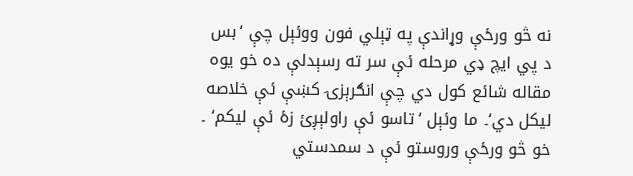نه څو ورځې وړاندې په ټېلي فون ووئېل چې ‘بس د پي ايچ ډي مرحله ئې سر ته رسېدلې ده خو يوه مقاله شائع کول دي چې انګرېزۍ کښې ئې خلاصه ليکل دي‘۔ ما وئېل ‘تاسو ئې راولېږئ زۀ ئې ليکم‘ ۔ خو څو ورځې وروستو ئې د سمدستي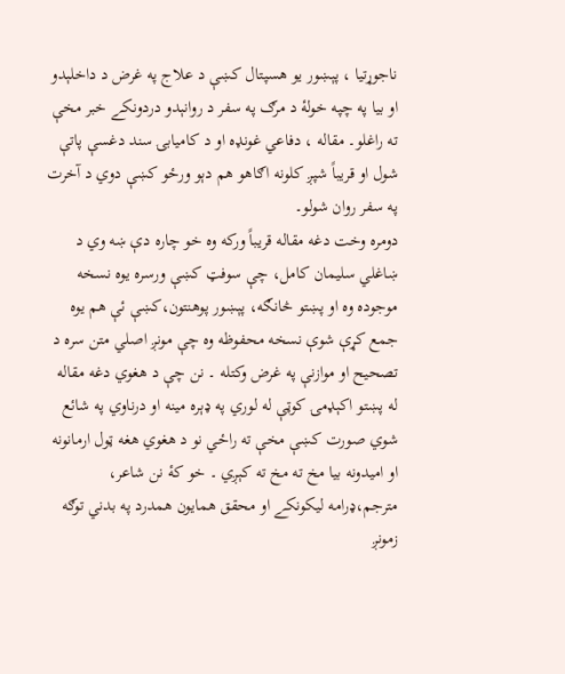ناجوړتيا ، پېښور يو هسپتال کښې د علاج په غرض د داخلېدو او بيا په چپه خولۀ د مرګ په سفر د روانېدو دردونکے خبر مخې ته راغلو۔ مقاله ، دفاعي غونډه او د کاميابۍ سند دغسې پاتې شول او قريباً شپږ کلونه اګاهو هم دېو ورځو کښې دوي د آخرت په سفر روان شولو۔
دومره وخت دغه مقاله قريباً ورکه وه خو چاره دې ښه وي د ښاغلي سليمان کامل، چې سوفټ کښې ورسره يوه نسخه موجوده وه او پښتو څانګه، پېښور پوهنتون،کښې ئې هم يوه جمع کړې شوې نسخه محفوظه وه چې مونږ اصلي متن سره د تصحيح او موازنې په غرض وکتله ۔ نن چې د هغوي دغه مقاله له پښتو اکېډمۍ کوټې له لوري په ډېره مينه او درناوي په شائع شوي صورت کښې مخې ته راځي نو د هغوي هغه ټول ارمانونه او اميدونه بيا مخ ته مخ ته کېږي ۔ خو کۀ نن شاعر، مترجم،ډرامه ليکونکے او محقق همايون همدرد په بدني توګه زمونږ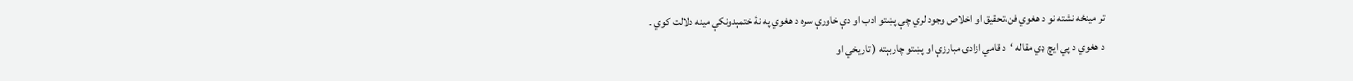تر مينځه نشته نو د هغوي فن،تحقيق او اخلاص وجود لري چې پښتو ادب او دې خاورې سره د هغوي په نۀ ختمېدونکې مينه دلالت کوي ۔
د هغوي د پي ايچ ډي مقاله ‘د قامي ازادۍ مبارزې او پښتو چاربېته ( تاريخي او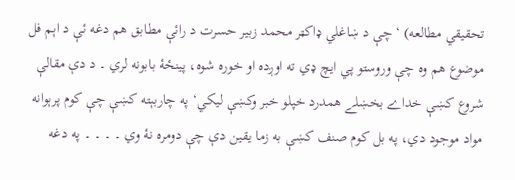تحقيقي مطالعه) ‘چې د ښاغلي ډاکټر محمد زبير حسرت د رائې مطابق هم دغه ئې د اېم فل موضوع هم وه چې وروستو پي ايچ ډي ته اوږده او خوره شوه، پينځۀ بابونه لري ۔ د دې مقالې شروع کښې خداے بخښلے همدرد خپلو خبر وکښې ليکي‘ په چاربېته کښې چې کوم پرېوانه مواد موجود دي، په بل کوم صنف کښې به زما يقين دې چې دومره نۀ وي ۔ ۔ ۔ ۔ په دغه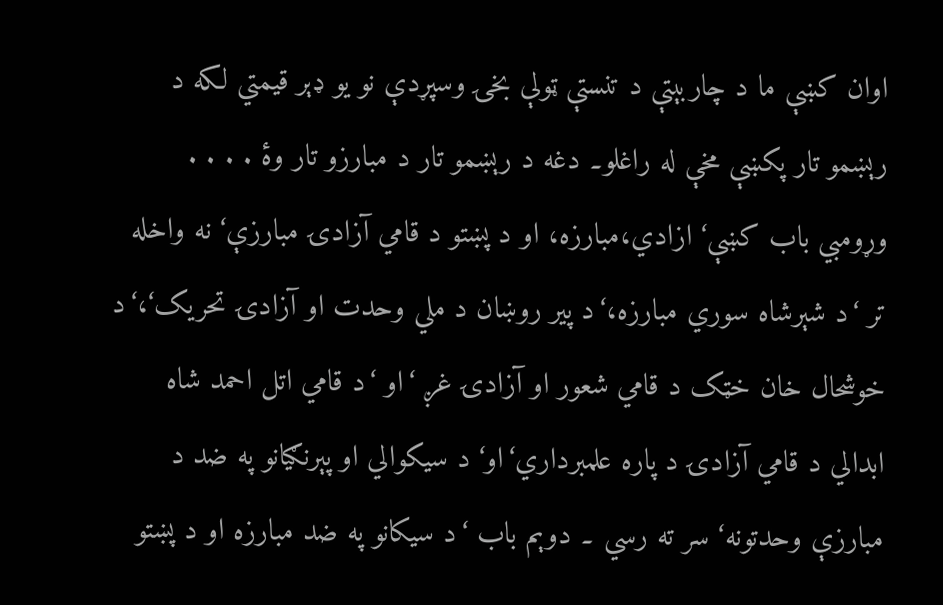اوان کښې ما د چاربېتې د تنستې ټولې بخۍ وسپړدې نو يو ډېر قيمتي لکه د رېښمو تار پکښې مخې له راغلو۔ دغه د رېښمو تار د مبارزو تار وۀ . . . .
وړومبي باب کښې‘ ازادي،مبارزه، او د پښتو د قامي آزادۍ مبارزې‘ نه واخله تر ‘د شېرشاه سوري مبارزه،‘د پير روښان د ملي وحدت او آزادۍ تحريک‘،‘د خوشحال خان خټک د قامي شعور او آزادۍ غږ ‘او ‘د قامي اتل احمد شاه ابدالي د قامي آزادۍ د پاره علمبرداري‘او‘ د سيکوالي او پېرنګيانو په ضد د مبارزې وحدتونه‘ سر ته رسي ۔ دوېم باب ‘د سيکانو په ضد مبارزه او د پښتو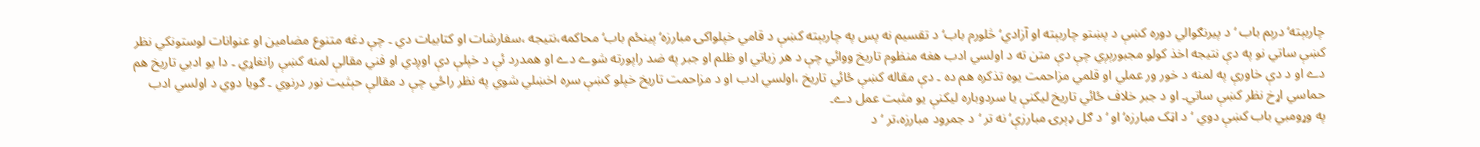چاربېته‘درېم باب ‘د پيرنګوالي دوره کښې د پښتو چاربېته او آزادي‘څلورم باب‘د تقسيم نه پس په چاربېته کښې د قامي خپلواکۍ مبارزه‘پينځم باب‘ محاکمه،نتيجه ،سفارشات او کتابيات دي ۔ چې دغه متنوع مضامين او عنوانات لوستونکي نظر کښې ساتي نو په دې نتيجه اخذ کولو مجبورېږي چې دې متن ته د اولسي ادب هغه منظوم تاريخ ووائي چې د هر زياتي او ظلم او جبر په ضد راپورته شوے دے او همدرد ئې د خپلې دې اوږدي او فني مقالې لمنه کښې رانغاړي ۔ دا يو ادبي تاريخ هم دے او د دې خاورې په لمنه د خور ور عملي او قلمي مزاحمت يوه تذکره هم ده ۔ دې مقاله کښې ځائي تاريخ ،اولسي ادب او د مزاحمت تاريخ خپلو کښې سره اخښلي شوي په نظر راځي چې د مقالې حېثيت نور درنوي ۔ ګويا دوي د اولسي ادب حماسي اړخ نظر کښې ساتي۔ او د جبر خلاف ځائي تاريخ ليکنې يا سردوباره ليکنې يو مثبت عمل دے۔
په وړومبي باب کښې دوي ‘د اټک مبارزه‘ او ‘د ګل ډېرۍ مبارزې‘ نه تر ‘د جمرود مبارزه،تر ‘د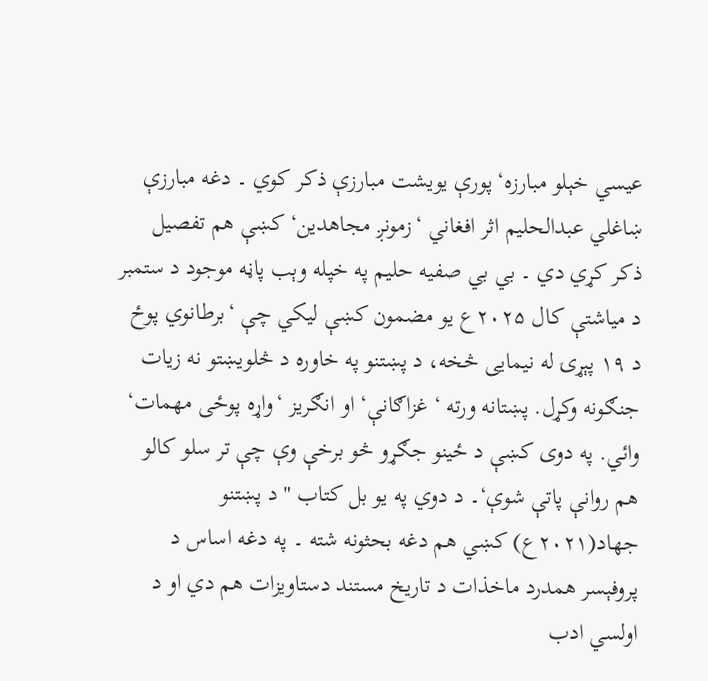عيسي خېلو مبارزه‘پورې يويشت مبارزې ذکر کوي ۔ دغه مبارزې ښاغلي عبدالحليم اثر افغاني ‘زمونږ مجاهدين‘ کښې هم تفصيل ذکر کړي دي ۔ بي بي صفيه حليم په خپله وېب پاڼه موجود د ستمبر د مياشتې کال ۲۰۲۵ع يو مضمون کښې ليکي چې ‘برطانوي پوځ د ۱۹ پېړۍ له نیمایی څخه، د پښتنو په خاوره د څلویښتو نه زیات جنګونه وکړل. پښتانه ورته ‘ غزاګانې‘ او انګریز ‘واړه پوځی مهمات‘ وائي. په دوی کښې د ځینو جګړو څو برخې وې چې تر سلو کالو هم روانې پاتې شوې‘۔ د دوي په يو بل کتاب " د پښتنو جهاد(۲۰۲۱ع) کښي هم دغه بحثونه شته ۔ په دغه اساس د پروفېسر همدرد ماخذات د تاريخ مستند دستاويزات هم دي او د اولسي ادب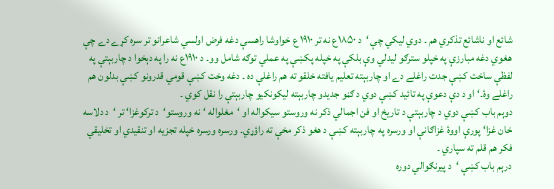شائع او ناشائع تذکري هم ۔ دوي ليکي چې ‘د ۱۸۵۰ع نه تر ۱۹۱۰ ع خواوشا راهسې دغه فرض اولسي شاعرانو تر سره کړے دے چې هغوي دغه مبارزې په خپلو سترګو ليدلي وې بلکې په خپله پکښې په عملي توګه شامل وو۔ د ۱۹۱۰ع نه را په دېخوا د چاربېتې په لفظې ساخت کښې جدت راغلے دے او چاربېته تعليم يافته خلقو ته هم راغلې ده ۔ دغه وخت کښې قومي قدرونو کښې بدلون هم راغلے وۀ۔‘ او د دې دعوې په تائيد کښې دوي د ګڼو جديدو چاربېته ليکونکيو چاربېتې را نقل کوي ۔
دوېم باب کښې دوي د چاربېتې د تاريخ او فن اجمالي ذکر نه وروستو سيکواله او ‘مغلواله ‘ نه وروستو‘د ترکوغزا‘ تر ‘د دلاسه خان غزا‘ پورې اووۀ غزاګانې او ورسره په چاربېته کښې د هغو ذکر مخې ته راؤړي۔ ورسره ورسره خپله تجزيه او تنقيدي او تخليقي فکر هم قلم ته سپاري ۔
درېم باب کښې ‘د پيرنګوالي دوره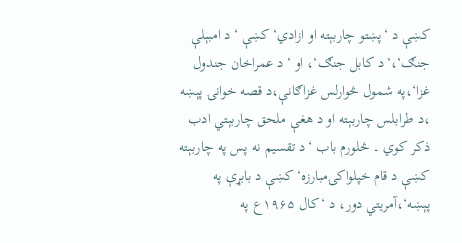کښې د ‘پښتو چاربېته او ازادي‘کښې ‘د امبېلې جنګ‘،‘د کابل جنګ‘، او ‘د عمراخان جندول غزا‘،په شمول څوارلس غزاګانې،د قصه خوانۍ پېښه ،د طرابلس چاربېته او د هغې ملحق چاربېتي ادب ذکر کوي ۔ څلورم باب ‘د تقسيم نه پس په چاربېته کښې د قام خپلواکۍمبارزه‘ کښې د بابړې په پېښه‘،آمريتي دور، د ‘کال ۱۹۶۵ع په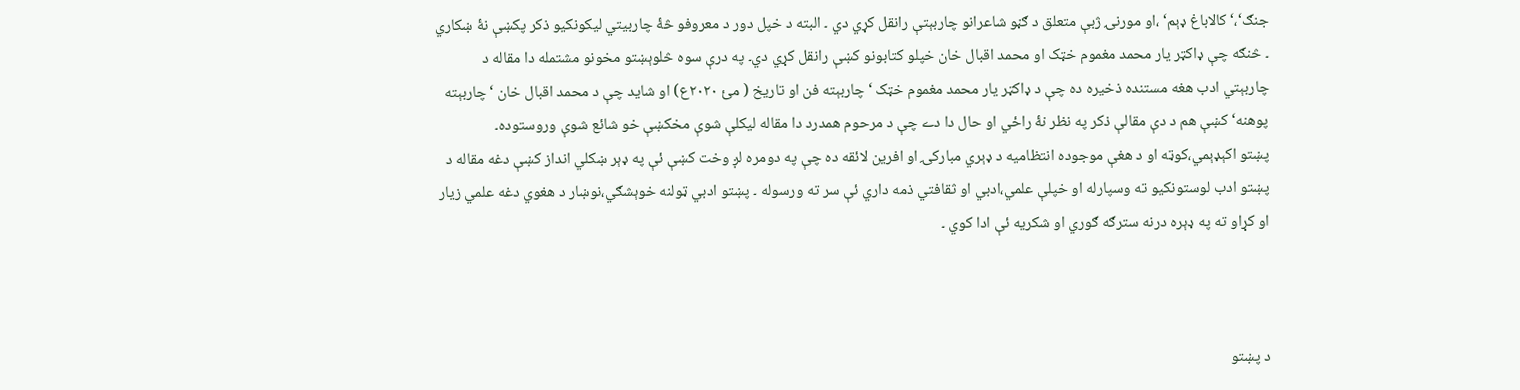جنګ‘،‘کالاباغ ډېم‘ ،او مورنۍ ژبې متعلق د ګڼو شاعرانو چاربېتې رانقل کړي دي ۔ البته د خپل دور د معروفو څۀ چاربيتي ليکونکيو ذکر پکښې نۀ ښکاري ۔ څنګه چې ډاکټر يار محمد مغموم خټک او محمد اقبال خان خپلو کتابونو کښې رانقل کړي دي۔ په درې سوه څلوېښتو مخونو مشتمله دا مقاله د چاربېتي ادب هغه مستنده ذخيره ده چې د ډاکټر يار محمد مغموم خټک ‘چاربېته فن او تاريخ ( مئ ۲۰۲۰ع) او شايد چې د محمد اقبال خان ‘چاربېته پوهنه‘ کښې هم د دې مقالې ذکر په نظر نۀ راځي او حال دا دے چې د مرحوم همدرد دا مقاله ليکلې شوې مخکښې خو شائع شوې وروستوده۔
پښتو اکېډېمي،کوټه او د هغې موجوده انتظاميه د ډېري مبارکۍ او افرين لائقه ده چې په دومره لږ وخت کښې ئې په ډېر ښکلي انداز کښې دغه مقاله د پښتو ادب لوستونکيو ته وسپارله او خپلې علمي،ادبي او ثقافتي ذمه داري ئې سر ته ورسوله ۔ پښتو ادبي ټولنه خوېشګي،نوښار د هغوي دغه علمي زيار او کړاو ته په ډېره درنه سترګه ګوري او شکريه ئې ادا کوي ۔



د پښتو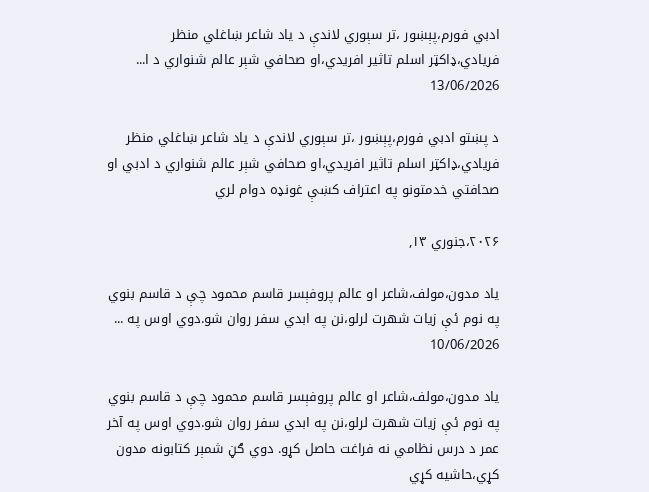ادبي فورم،پېښور ،تر سېوري لاندې د ياد شاعر ښاغلي منظر فريادي،ډاکټر اسلم تاثیر افريدي،او صحافي شېر عالم شنواري د ا...
13/06/2026

د پښتو ادبي فورم،پېښور ،تر سېوري لاندې د ياد شاعر ښاغلي منظر فريادي،ډاکټر اسلم تاثیر افريدي،او صحافي شېر عالم شنواري د ادبي او صحافتي خدمتونو په اعتراف کښې غونډه دوام لري

۲۰۲۶،جنوري ۱۳,

ياد مدون،مولف،شاعر او عالم پروفېسر قاسم محمود چې د قاسم بنوي په نوم ئې زيات شهرت لرلو،نن په ابدي سفر روان شو.دوي اوس په ...
10/06/2026

ياد مدون،مولف،شاعر او عالم پروفېسر قاسم محمود چې د قاسم بنوي په نوم ئې زيات شهرت لرلو،نن په ابدي سفر روان شو.دوي اوس په آخر عمر د درس نظامي نه فراغت حاصل کړو. دوي ګڼ شمېر کتابونه مدون کړي،حاشيه کړي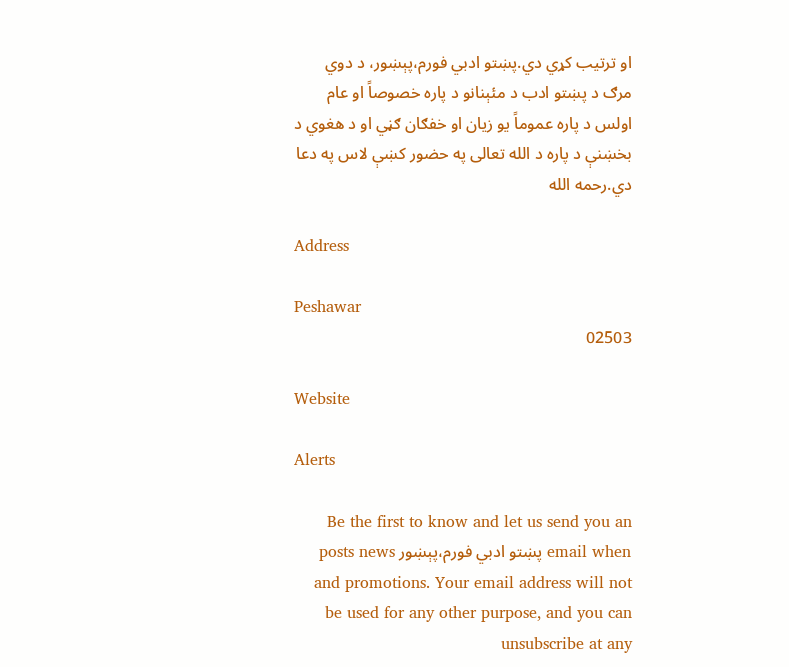او ترتيب کړي دي.پښتو ادبي فورم،پېښور، د دوي مرګ د پښتو ادب د مئېنانو د پاره خصوصاً او عام اولس د پاره عموماً يو زيان او خفګان ګڼي او د هغوي د بخښنې د پاره د الله تعالی په حضور کښې لاس په دعا دي.رحمه الله

Address

Peshawar
02503

Website

Alerts

Be the first to know and let us send you an email when پښتو ادبي فورم،پېښور posts news and promotions. Your email address will not be used for any other purpose, and you can unsubscribe at any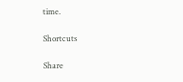time.

Shortcuts

Share